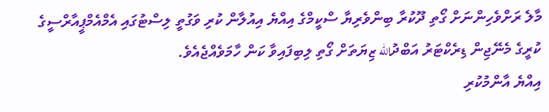މާލެ ރަށްވެހިންނަށް ގޯތި ދޫކުރާ ބިންވެރިޔާ ސްކީމްގެ އިއްޔެ އިއުލާން ކުރި ވަގުތީ ލިސްޓުގައި އެމްއެމްޕީއާރްސީގެ ކުރީގެ މެނޭޖިން ޑިރެކްޓަރު އަބްދުالله ޒިޔަތަށް ގޯތި ލިބިފައިވާ ކަން ހާމަވެއްޖެއެވެ.
އިއްޔެ އާންމުކުރި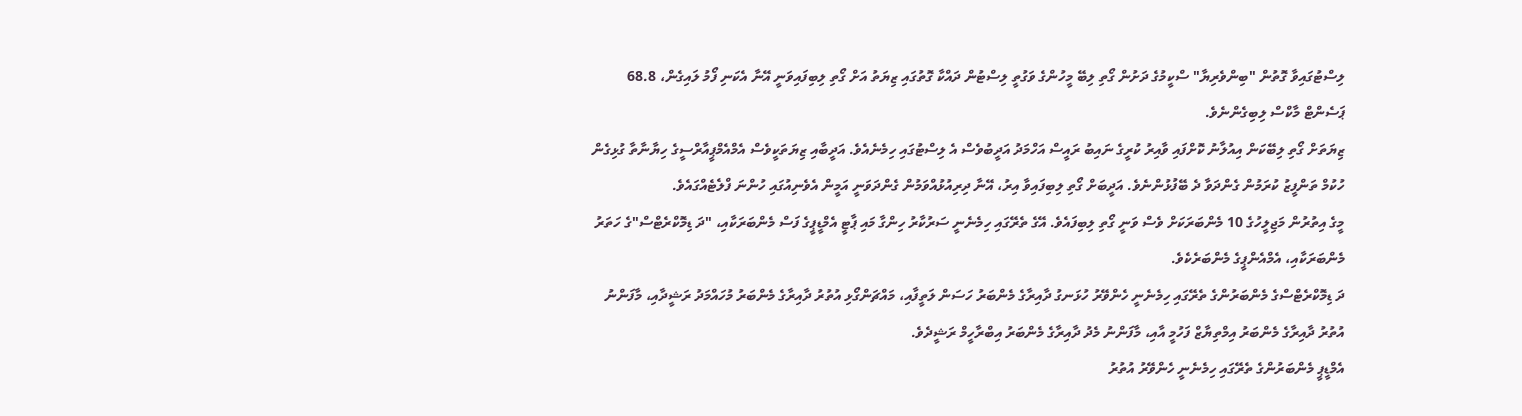ލިސްޓުގައިވާ ގޮތުން "ބިންވެރިޔާ" ސްކީމުގެ ދަށުން ގޯތި ލިބޭ މީހުންގެ ވަގުތީ ލިސްޓުން ދައްކާ ގޮތުގައި ޒިޔަތު އަށް ގޯތި ލިބިފައިވަނީ އޭނާ އެކަނި ފޯމު ލައިގެން، 68.8 ޕަސެންޓް މާކްސް ލިބިގެންނެވެ.
ޒިޔަތަށް ގޯތި ލިބޭކަން އިއުލާނު ކޮށްފައި ވާއިރު ކުރީގެ ނައިބު ރައީސް އަހްމަދު އަދީބުވެސް އެ ލިސްޓުގައި ހިމެނެއެވެ. އަދީބާއި ޒިޔަތަކީވެސް އެމްއެމްޕީއާރްސީގެ ހިޔާނާތާ ގުޅިގެން ހުކުމް ތަންފީޒު ކުރަމުން ގެންދަވާ ދެ ބޭފުޅުންނެވެ. އަދީބަށް ގޯތި ލިބިފައިވާ އިރު، އޭނާ ދިރިއުޅުއްވަމުން ގެންދަވަނީ އަމީން އެވެނިއުގައި ހުންނަ ފްލެޓެއްގައެވެ.
މީގެ އިތުރުން މަޖިލީހުގެ 10 މެންބަރަކަށް ވެސް ވަނީ ގޯތި ލިބިފައެވެ. އޭގެ ތެރޭގައި ހިމެނެނީ ސަރުކާރު ހިންގާ މައި ޕާޓީ އެމްޑީޕީގެ ފަސް މެންބަރަކާއި، "ދަ ޑިމޮކްރެޓްސް"ގެ ހަތަރު މެންބަރަކާއި، އެމްއެންޕީގެ މެންބަރެކެވެ.
ދަ ޑިމޮކްރެޓްސްގެ މެންބަރުންގެ ތެރޭގައި ހިމެނެނީ ހެންވޭރު ހުޅަނގު ދާއިރާގެ މެންބަރު ހަސަން ލަތީފާއި، މައްޗަންގޯޅި އުތުރު ދާއިރާގެ މެންބަރު މުހައްމަދު ރަޝީދާއި، މާފަންނު އުތުރު ދާއިރާގެ މެންބަރު އިމްތިޔާޒް ފަހުމީ އާއި، މާފަންނު މެދު ދާއިރާގެ މެންބަރު އިބްރާހީމް ރަޝީދެވެ.
އެމްޑީޕީ މެންބަރުންގެ ތެރޭގައި ހިމެނެނީ ހެންވޭރު އުތުރު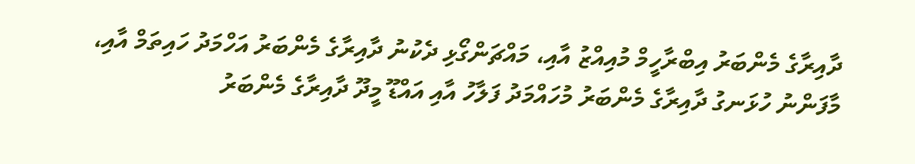ދާއިރާގެ މެންބަރު އިބްރާހީމް މުއިއްޒު އާއި، މައްޗަންގޯޅި ދެކުނު ދާއިރާގެ މެންބަރު އަހްމަދު ހައިތަމް އާއި، މާފަންނު ހުޅަނގު ދާއިރާގެ މެންބަރު މުހައްމަދު ފަލާހު އާއި އައްޑޫ މީދޫ ދާއިރާގެ މެންބަރު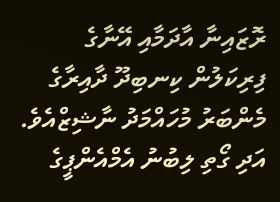ރޮޒައިނާ އާދަމާއި އޭނާގެ ފިރިކަލުން ކިނބިދޫ ދާއިރާގެ މެންބަރު މުހައްމަދު ނާޝިޒްއެވެ. އަދި ގޯތި ލިބުނު އެމްއެންޕީގެ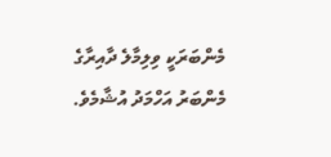މެންބަރަކީ ވިލިމާލެ ދާއިރާގެ މެންބަރު އަހްމަދު އުޝާމެވެ.